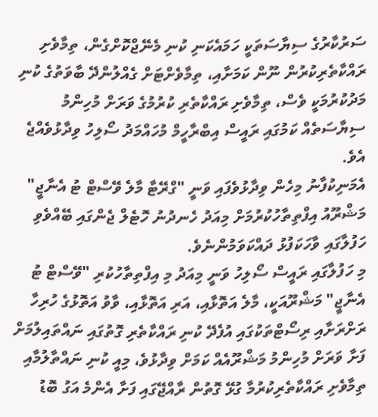ސަރުކާރުގެ ސިޔާސަތަކީ ހަމައެކަނި ކުނި މެނޭޖްކޮށްގެން، ތިމާވެށި ރައްކާތެރިކުރުން ނޫން ކަމަށާއި، ތިމާވެށްޓަށް ގެއްލުންދޭ ބާވަތުގެ ކުނި މަދުކުރުމަކީ ވެސް، ތިމާވެށި ރައްކާތެރި ކުރުމުގެ ވަރަށް މުހިންމު ސިޔާސަތެއް ކަމުގައި ރައީސް އިބްރާހީމް މުހައްމަދު ސޯލިހު ވިދާޅުވެއްޖެ އެވެ.
އެމަނިކުފާނު މިހެން ވިދާޅުވެފައި ވަނީ "ގްރޭޓާ މާލެ ވޭސްޓް ޓު އެނާޖީ" މަޝްރޫއު އިފްތިތާހުކުރުމަށް މިއަދު ހެނދުނު ހޮޓެލް ޖެންގައި ބޭއްވެވި ހަފުލާގައި ވާހަކަފުޅު ދައްކަވަމުންނެވެ.
މި ހަފުލާގައި ރައީސް ސޯލިހު ވަނީ މިއަދު މި އިފްތިތާހުކުރި "ވޭސްޓް ޓު އެނާޖީ" މަޝްރޫއަކީ، މާލެ އަތޮޅާއި، އަރި އަތޮޅާއި، ވާވު އަތޮޅުގެ ހުރިހާ ރަށްރަށާއި ރިސޯޓްތަކުގައި އުފެދޭ ކުނި ރައްކާތެރި ގޮތުގައި ނައްތައިލުމަށް ފަށާ ވަރަށް މުހިންމު މަޝްރޫއެއް ކަމަށް ވިދާޅުވެ، މިއީ ކުނި ނައްތާލުމާއި ތިމާވެށި ރައްކާތެރިކުރުމާ ގުޅޭ ގޮތުން ރާއްޖޭގައި ފަށާ އެންމެ އަގު ބޮޑު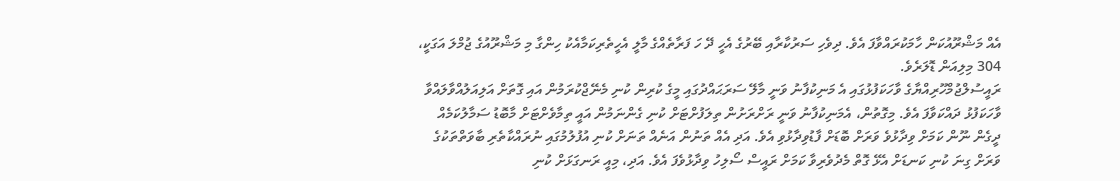އެއް މަޝްރޫއުކަން ހާމަކުރައްވާފަ އެވެ. ދިވެހި ސަރުކާރާއި ބޭރުގެ އެހީ ދޭ ހަ ފަރާތެއްގެ މާލީ އެހީތެރިކަމާއެކު ހިންގާ މި މަޝްރޫއުގެ ޖުމްލަ އަގަކީ، 304 މިލިއަން ޑޮލަރެވެ.
ރައީސުލްޖުމްހޫރިއްޔާގެ ވާހަކަފުޅުގައި އެ މަނިކުފާނު ވަނީ މާލޭ ސަރަޙައްދުގައި މީގެ ކުރިން ކުނި މެނޭޖްކުރަމުން އައި ގޮތަށް އަލިއަލުއްވާލައްވާ ވާހަކަފުޅު ދައްކަވާފަ އެވެ. މިގޮތުން، އެމަނިކުފާނު ވަނީ ރަށްރަށުން ތިލަފުށްޓަށް ކުނި ގެންނަމުން އައީ ތިމާވެށްޓަށް މާބޮޑު ސަމާލުކަމެއް ދީގެން ނޫން ކަމަށް ވިދާޅުވެ ވަރަށް ބޮޑަށް ފާޑުވިދާޅުވި އެވެ. އަދި އެއް ތަނުން އަނެއް ތަނަށް ކުނި އުފުލުމުގައި ނުރައްކާތެރި ބާވަތްތަކުގެ ވަރަށް ގިނަ ކުނި ކަނޑަށް އެޅޭ ގޮތް މެދުވެރިވާ ކަމަށް ރައީސް ސޯލިހު ވިދާޅުވެފަ އެވެ. އަދި، މިއީ ރަނގަޅަށް ކުނި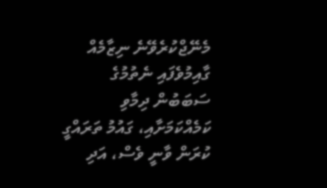މެނޭޖްކުރެވޭނެ ނިޒާމެއް ގާއިމުވެފައި ނެތުމުގެ ސަބަބުން ދިމާވި ކަމެއްކަމަށާއި، ގައުމު ތަރައްގީ ކުރަން ވާނީ ވެސް، އަދި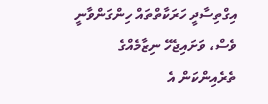އިގްތިސާދީ ހަރަކާތްތައް ހިންގަންވާނީ ވެސް، ވަށައިޖެހޭ ނިޒާމެއްގެ ތެރެއިންކަން އެ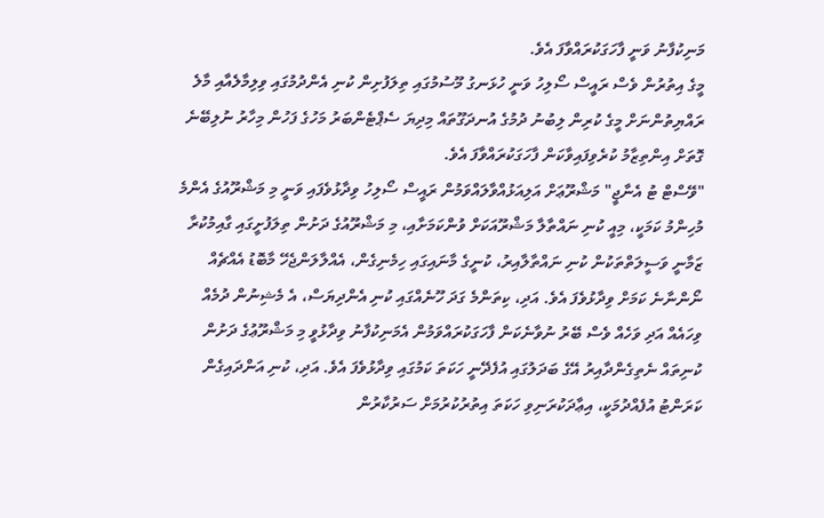މަނިކުފާނު ވަނީ ފާހަގަކުރައްވާފަ އެވެ.
މީގެ އިތުރުން ވެސް ރައީސް ސޯލިހު ވަނީ ހުޅަނގު މޫސުމުގައި ތިލަފުށިން ކުނި އެންދުމުގައި ވިލިމާލެއާއި މާލެ ރައްޔިތުންނަށް މީގެ ކުރިން ލިބުނު ދުމުގެ އުނދަގޫތައް މިދިޔަ ސެޕްޓެންބަރު މަހުގެ ފަހުން މިހާރު ނުލިބޭނެ ގޮތަށް އިންތިޒާމު ކުރެވިފައިވާކަން ފާހަގަކުރައްވާފަ އެވެ.
"ވޭސްޓް ޓު އެނާޖީ" މަޝްރޫޢަށް އަލިއަޅުއްވާލައްވަމުން ރައީސް ސޯލިހު ވިދާޅުވެފައި ވަނީ މި މަޝްރޫއުގެ އެންމެ މުހިންމު ކަމަކީ، މިއީ ކުނި ނައްތާލާ މަޝްރޫއަކަށް ވުންކަމަށާއި، މި މަޝްރޫއުގެ ދަށުން ތިލަފުށީގައި ގާއިމުކުރާ ޒަމާނީ ވަސީލަތްތަކުން ކުނި ނައްތާލާއިރު، ކުނީގެ މާނައިގައި ހިމެނިގެން، އެއްލާލަންޖެހޭ މާބޮޑު އެއްޗެއް ނޯންނާނެ ކަމަށް ވިދާޅުވެފަ އެވެ. އަދި، ކިތަންމެ ގަދަ ހޫނެއްގައި ކުނި އެންދިޔަސް، އެ މެޝިނުން ދުމެއް ވިހައެއް އަދި ވަހެއް ވެސް ބޭރު ނުވާނެކަން ފާހަގަކުރައްވަމުން އެމަނިކުފާނު ވިދާޅުވީ މި މަޝްރޫޢުގެ ދަށުން ކުނިތައް ނެތިގެންދާއިރު އޭގެ ބަދަލުގައި އުފެދޭނީ ހަކަތަ ކަމުގައި ވިދާޅުވެފަ އެވެ. އަދި، ކުނި އަންދައިގެން ކަރަންޓު އުފެއްދުމަކީ، އިޢާދަކުރަނިވި ހަކަތަ އިތުރުކުރުމަށް ސަރުކާރުން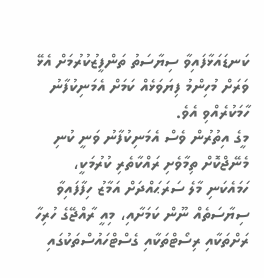ކަނޑައަޅާފައިވާ ސިޔާސަތު ތަންފީޒުކުރުމަށް އެޅޭ ވަރަށް މުހިންމު ފިޔަވަޅެއް ކަމަށް އެމަނިކުފާނު ހާމަކުރެއްވި އެވެ.
މީގެ އިތުރުން ވެސް އެމަނިކުފާނު ވަނީ ކުނި މެނޭޖްކޮށް ތިމާވެށި ރައްކާތެރި ކުރުމަކީ، ހަމައެކަނި މާލެ ސަރަޙައްދަށް އަމާޒު ހިފާފައިވާ ސިޔާސަތެއް ނޫން ކަމަށާއި، މިއީ ރާއްޖޭގެ ހުރިހާ ރަށްތަކާއި ރިސޯޓްތަކާއި ގެސްޓްހައުސްތަކުގައި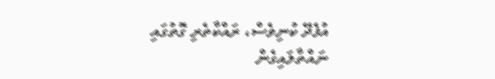އުފެދޭ ކުނިވެސް، ރައްކާތެރި ގޮތުގައި ނައްތާލައިގެން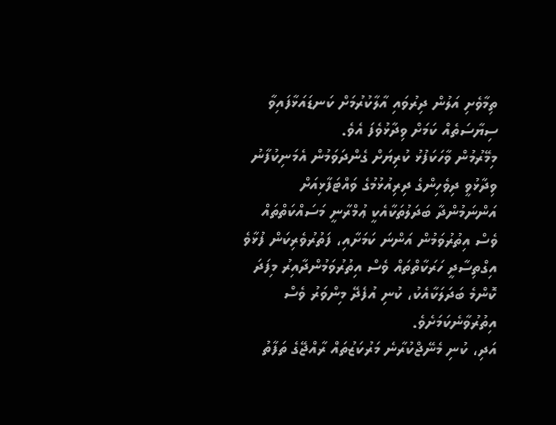ތިމާވެށި އަލުން ދިރުވައި އާލާކުރުމަށް ކަނޑައަޅާފައިވާ ސިޔާސަތެއް ކަމަށް ވިދާޅުވެފަ އެވެ.
މިމޭރުމުން ވާހަކަފުޅު ކުރިޔަށް ގެންދަވަމުން އެމަނިކުފާނު ވިދާޅުވީ ދިވެހިންގެ ދިރިއުޅުމުގެ ވައްޓަފާޅިއަށް އަންނަމުންދާ ބަދަލުތަކާއެކީ ޢުމްރާނީ މަސައްކަތްތައް ވެސް އިތުރުވަމުން އަންނަ ކަމަށާއި، ފަތުރުވެރިކަން ފުޅާވެ އިގްތިސާދީ ހަރަކާތްތައް ވެސް އިތުރުވަމުންދާއިރު މިފަދަ ކޮންމެ ބަދަލަކާއެކު، ކުނި އުފެދޭ މިންވަރު ވެސް އިތުރުވާނެކަމަށެވެ.
އަދި، ކުނި މެނޭޖްކުރާނެ މަރުކަޒުތައް ރާއްޖޭގެ ތަފާތު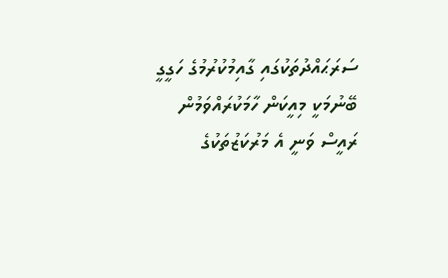ސަރަޙައްދުތަކުގައި ގާއިމުކުރުމުގެ ހަގީގީ ބޭނުމަކީ މިއީކަން ހާމަކުރައްވަމުން ރައީސް ވަނީ އެ މަރުކަޒުތަކުގެ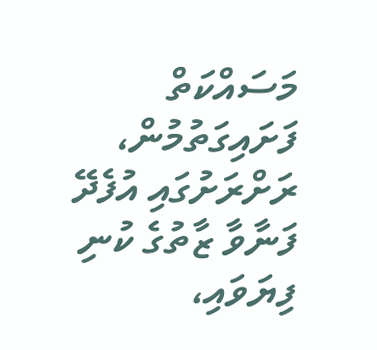މަސައްކަތް ފަށައިގަތުމުން، ރަށްރަށުގައި އުފެދޭ ފަނާވާ ޒާތުގެ ކުނި ފިޔަވައި،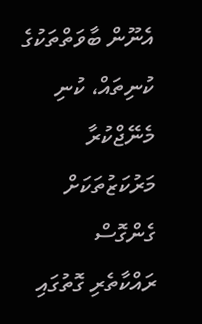އެނޫން ބާވަތްތަކުގެ ކުނިތައް، ކުނި މެނޭޖްކުރާ މަރުކަޒުތަކަށް ގެންގޮސް ރައްކާތެރި ގޮތުގައި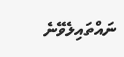ނައްތައިލެވޭނެ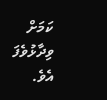ކަމަށް ވިދާޅުވެފަ އެވެ.